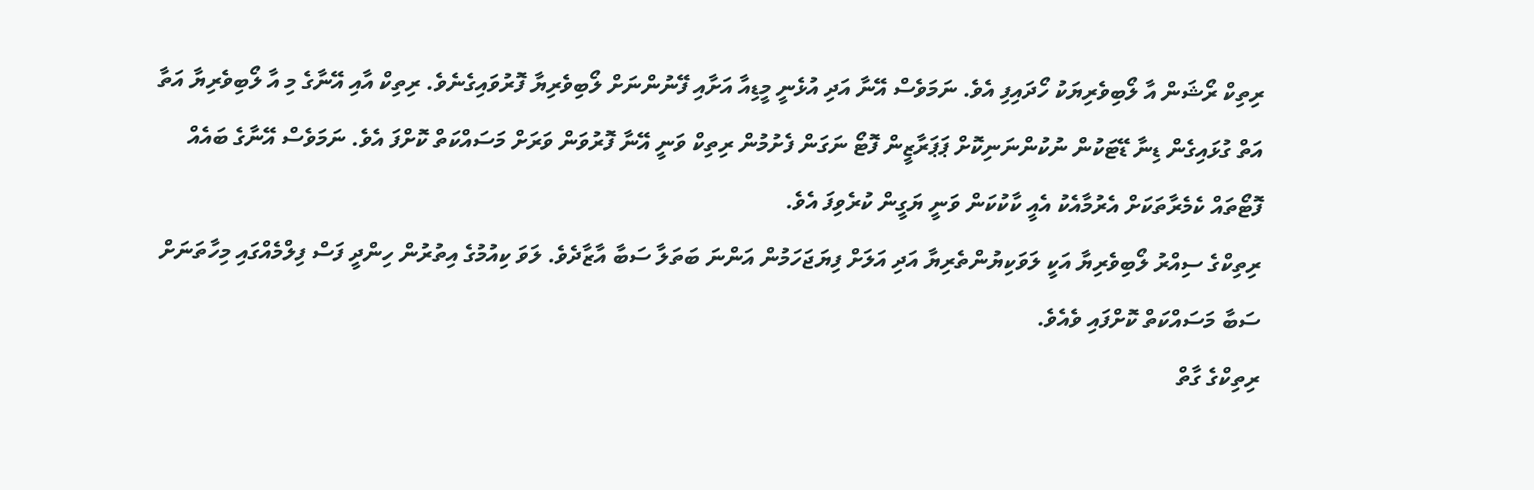ރިތިކް ރޯޝަން އާ ލޯބިވެރިޔަކު ހޯދައިފި އެވެ. ނަމަވެސް އޭނާ އަދި އުޅެނީ މީޑިއާ އަށާއި ފޭނުންނަށް ލޯބިވެރިޔާ ފޮރުވައިގެނެވެ. ރިތިކް އާއި އޭނާގެ މި އާ ލޯބިވެރިޔާ އަތާ އަތް ގުޅައިގެން ޑިނާ ޑޭޓަކުން ނުކުންނަނިކޮށް ޕަޕަރާޒީން ފޮޓޯ ނަގަން ފެށުމުން ރިތިކް ވަނީ އޭނާ ފޮރުވަން ވަރަށް މަސައްކަތް ކޮށްފަ އެވެ. ނަމަވެސް އޭނާގެ ބައެއް ފޮޓޯތައް ކެމެރާތަކަށް އެރުމާއެކު އެއީ ކާކުކަން ވަނީ ޔަގީން ކުރެވިފަ އެވެ.
ރިތިކްގެ ސިއްރު ލޯބިވެރިޔާ އަކީ ލަވަކިޔުންތެރިޔާ އަދި އަލަށް ފިޔަޖަހަމުން އަންނަ ބަތަލާ ސަބާ އާޒާދެވެ. ލަވަ ކިއުމުގެ އިތުރުން ހިންދީ ފަސް ފިލްމެއްގައި މިހާތަނަށް ސަބާ މަސައްކަތް ކޮށްފައި ވެއެވެ.
ރިތިކްގެ ގާތް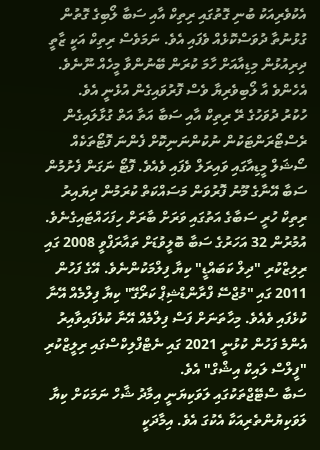އެކުވެރިއަކު ބުނި ގޮތުގައި ރިތިކް އާއި ސަބާ ލޯބިގެ ގޮތުން ގުޅުނުތާ ދުވަސްކޮޅެއް ވެފައި އެވެ. ނަމަވެސް ރިތިކް އަކީ ޒާތީ ދިރިއުޅުން މިޑިއާއަށް ހާމަ ކުރަން ބޭނުންވާ މީހެއް ނޫނެވެ. އެހެންވެ އާ ލޯބިވެރިޔާ ވެސް ފޮރުވައިގެން އުޅެނީ އެވެ.
ހުކުރު ދުވަހުގެ ރޭ ރިތިކް އާއި ސަބާ އަތާ އަތް ގުޅާލައިގެން ރެސްޓޯރަންޓަކުން ނުކުންނަނިކޮށް ފެންނަ ފޮޓޯތަކެއް ސޯޝަލް މީޑިއާގައި ވައިރަލް ވެފައި ވެއެވެ. ފޮޓޯ ނަގަން ފެށުމުން ސަބާ އޭނާގެ މޫނު ފޮރުވަން މަސައްކަތް ކުރަމުން ދިޔައިރު ރިތިކް ހުރީ ސަބާގެ އަތުގައި ވަރަށް ބާރަށް ހިފަހައްޓައިގެނެވެ.
އުމުރުން 32 އަހަރުގެ ސަބާ ބޮލީވުޑަށް ތައާރަފްވީ 2008 ގައި ރިލިޒްކުރި "ދިލް ކަބައްޑީ" ކިޔާ ފިލްމަކުންނެވެ. އޭގެ ފަހުން 2011 ގައި "މުޖްސޭ ފްރާންޑްޝިޕް ކަރޯގޭ" ކިޔާ ފިލްމެއް އޭނާ ކުޅެފައި ވެއެވެ. މިހާތަނަށް ފަސް ފިލްމެއް އޭނާ ކުޅެފައިވާއިރު އެންމެ ފަހުން ކުޅުނީ 2021 ގައި ނެޓްފްލިކްސްގައި ރިލީޒްކުރި "ފީލްސް ލައިކް އިޝްގް" އެވެ.
ސަބާ ސްޓޭޖްތަކުގައި ލަވަކިޔަނީ އިމާދު ޝާހް ނަމަކަށް ކިޔާ ލަވަކިޔުންތެރިއަކާ އެކުގަ އެވެ. އިމާދަކީ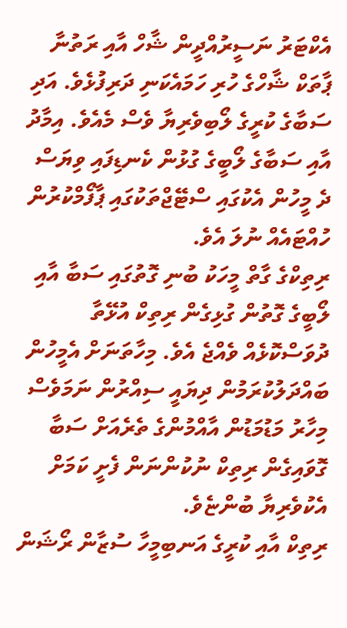އެކްޓަރު ނަސީރުއްދީން ޝާހް އާއި ރަތުނާ ޕާތަކް ޝާހްގެ ހުރި ހަމައެކަނި ދަރިފުޅެވެ. އަދި ސަބާގެ ކުރީގެ ލޯބިވެރިޔާ ވެސް މެއެވެ. އިމާދު އާއި ސަބާގެ ލޯބީގެ ގުޅުން ކެނޑިފައި ވިޔަސް ދެ މީހުން އެކުގައި ސްޓޭޖްތަކުގައި ޕާފޯމްކުރުން ހުއްޓައެއް ނުލަ އެވެ.
ރިތިކްގެ ގާތް މީހަކު ބުނި ގޮތުގައި ސަބާ އާއި ލޯބީގެ ގޮތުން ގުޅިގެން ރިތިކް އުޅޭތާ ދުވަސްކޮޅެއް ވެއްޖެ އެވެ. މިހާތަނަށް އެމީހުން ބައްދަލުކުރަމުން ދިޔައީ ސިއްރުން ނަމަވެސް މިހާރު މަޑުމަޑުން އާއްމުންގެ ތެރެއަށް ސަބާ ގޮވައިގެން ރިތިކް ނުކުންނަން ފެށީ ކަމަށް އެކުވެރިޔާ ބުންޏެވެ.
ރިތިކް އާއި ކުރީގެ އަނބިމީހާ ސުޒާން ރޯޝަން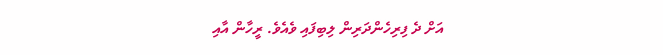އަށް ދެ ފިރިހެންދަރިން ލިބިފައި ވެއެވެ. ރީހާން އާއި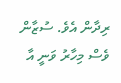ރިދާން އެވެ. ސުޒާން ވެސް މިހާރު ވަނީ އާ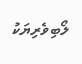ލޯބިވެރިޔަކު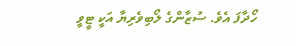ހޯދާފަ އެވެ. ސުޒާންގެ ލޯބިވެރިޔާ އަކީ ޓީވީ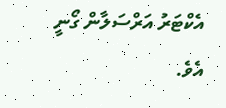އެކްޓަރު އަރްސަލާން ގޯނީ އެވެ.